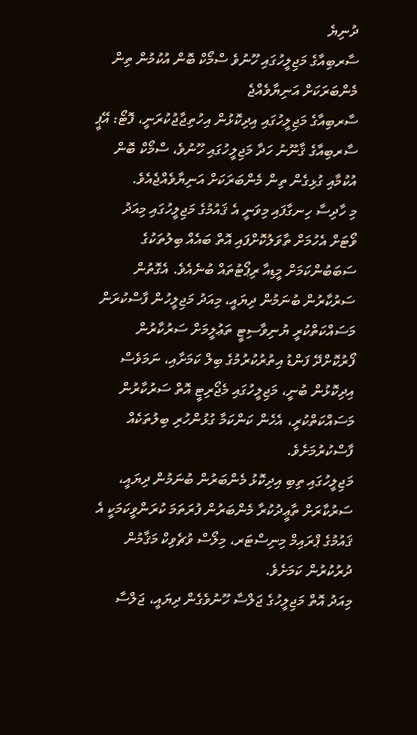ދުނިޔެ
ސާރބިއާގެ މަޖިލީހުގައި ހޫނުވެ ސްމޯކް ބޮން އުކުމުން ތިން މެންބަރަކަށް އަނިޔާވެއްޖެ
ސާރބިއާގެ މަޖިލީހުގައި އިދިކޮޅުން އިހުތިޖާޖުކުރަނީ، ފޮޓޯ: އޭޕީ
ސާރބިއާގެ ޤާނޫނު ހަދާ މަޖިލީހުގައި ހޫނުވެ، ސްމޯކް ބޮން އުކުމާއި ގުޅިގެން ތިން މެންބަރަކަށް އަނިޔާވެއްޖެއެވެ.
މި ހާދިސާ ހިނގާފައި މިވަނީ އެ ޤައުމުގެ މަޖިލީހުގައި މިއަދު ވޯޓަށް އެހުމަށް ތާވަލުކޮށްފައި އޮތް ބައެއް ބިލުތަކުގެ ސަބަބުންކަމަށް މީޑިއާ ރިޕޯޓުތައް ބުނެއެވެ. އެގޮތުން ސަރުކާރުން ބުނަމުން ދިޔައީ، މިއަދު މަޖިލީހުން ފާސްކުރަން މަސައްކަތްކުރީ ޔުނިވާސިޓީ ތަޢުލީމަށް ސަރުކާރުން ފޯރުކޮށްދޭ ފަންޑު އިތުރުކުރުމުގެ ބިލް ކަމަށާއި، ނަމަވެސް އިދިކޮޅުން ބުނީ، މަޖިލީހުގައި މެޖޯރިޓީ އޮތް ސަރުކާރުން މަސައްކަތްކުރީ، އެހެން ކަންކަމާ ގުޅުންހުރި ބިލުތަކެއް ފާސްކުރުމަށެވެ.
މަޖިލީހުގައި ތިބި އިދިކޮޅު މެންބަރުން ބުނަމުން ދިޔައީ، ސަރުކާރަށް ތާޢީދުކުރާ މެންބަރުން ފުރަތަމަ ކުރަންވީކަމަކީ އެ ޤައުމުގެ ޕްރައިމް މިނިސްޓަރ، މިލޯސް ވުޗެވިކް މަޤާމުން ދުރުކުރުން ކަމަށެވެ.
މިއަދު އޮތް މަޖިލީހުގެ ޖަލްސާ ހޫނުވެގެން ދިޔައީ، ޖަލްސާ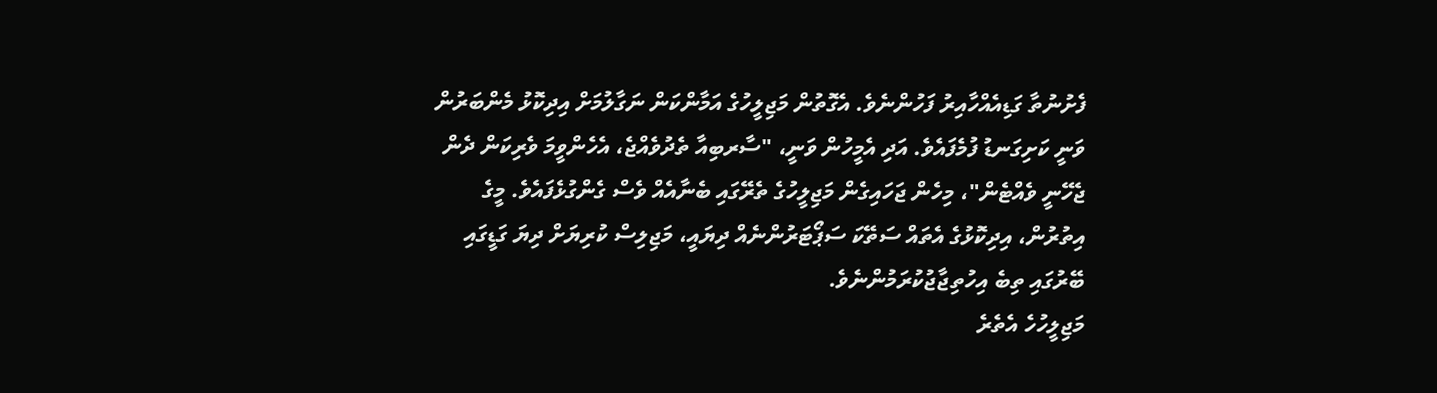ފެށުނުތާ ގަޑިއެއްހާއިރު ފަހުންނެވެ. އެގޮތުން މަޖިލީހުގެ އަމާންކަން ނަގާލުމަށް އިދިކޮޅު މެންބަރުން ވަނީ ކަށިގަނޑު ފުމެފައެވެ. އަދި އެމީހުން ވަނީ، "ސާރބިއާ ތެދުވެއްޖެ، އެހެންވީމަ ވެރިކަން ދެން ޖެހޭނީ ވެއްޓެން"، މިހެން ޖަހައިގެން މަޖިލީހުގެ ތެރޭގައި ބެނާއެއް ވެސް ގެންގުޅެފައެވެ. މީގެ އިތުރުން، އިދިކޮޅުގެ އެތައް ސަތޭކަ ސަޕޯޓަރުންނެއް ދިޔައީ، މަޖިލިސް ކުރިޔަށް ދިޔަ ގަޑީގައި ބޭރުގައި ތިބެ އިހުތިޖާޖުކުރަމުންނެވެ.
މަޖިލީހުހެ އެތެރެ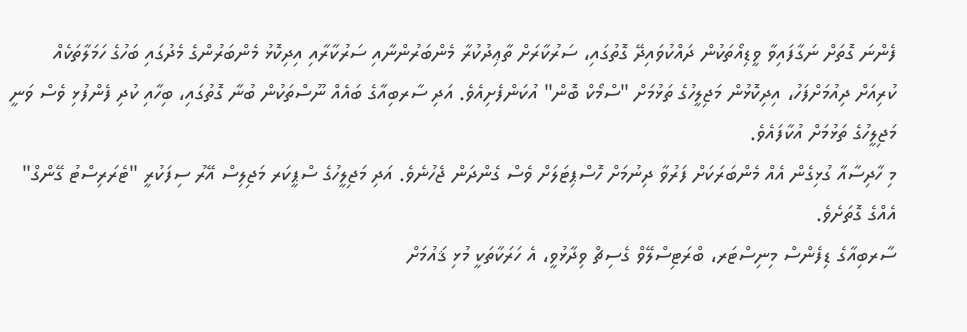ފެންނަ ގޮތަށް ނަގާފައިވާ ވީޑިއޯތަކުން ދައްކުވައިދޭ ގޮތުގައި، ސަރުކާރަށް ތާޢިދުކުރާ މެންބަރުންނާއި ސަރުކާރާއި އިދިކޮޅު މެންބަރުންގެ މެދުގައި ބަހުގެ ހަމަލާތަކެއް ކުރިއަށް ދިއުމަށްފަހު، އިދިކޮޅުން މަޖިލީހުގެ ތަޅުމަށް "ސްމޯކް ބޮން" އުކަންފެށިއެވެ. އަދި ސާރބިއާގެ ބައެއް ނޫސްތަކުން ބުނާ ގޮތުގައި، ބިހާއި ކުދި ފެންފުޅި ވެސް ވަނީ މަޖިލީހުގެ ތަޅުމަށް އުކާފައެވެ.
މި ހާދިސާއާ ގުޅިގެން އެއް މެންބަރަކަށް ފަރުވާ ދިނުމަށް ހޮސްޕިޓަލަށް ވެސް ގެންދަން ޖެހުނެވެ. އަދި މަޖިލީހުގެ ސްޕީކަރ މަޖިލިސް އޭރު ސިފަކުރީ "ޓެރަރިސްޓު ގޭންގް" އެއްގެ ގޮތަށެވެ.
ސާރބިއާގެ ޑިފެންސް މިނިސްޓަރ، ބްރަޓިސްލޭވް ގެސިޗް ވިދާޅުވީ، އެ ހަރަކާތަކީ މުޅި ޤައުމަށް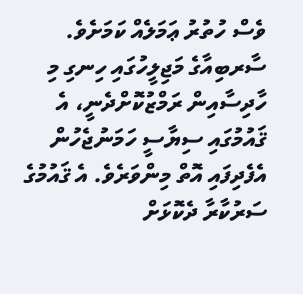ވެސް ހުތުރު ޢަމަލެއް ކަމަށެވެ.
ސާރބިއާގެ މަޖިލީހުގައި ހިނގި މި ހާދިސާއިން ރަމްޒުކޮށްދެނީ، އެ ޤައުމުގައި ސިޔާސީ ހަމަނުޖެހުން އެފެދިފައި އޮތް މިންވަރެވެ. އެ ޤައުމުގެ ސަރުކާރާ ދެކޮޅަށް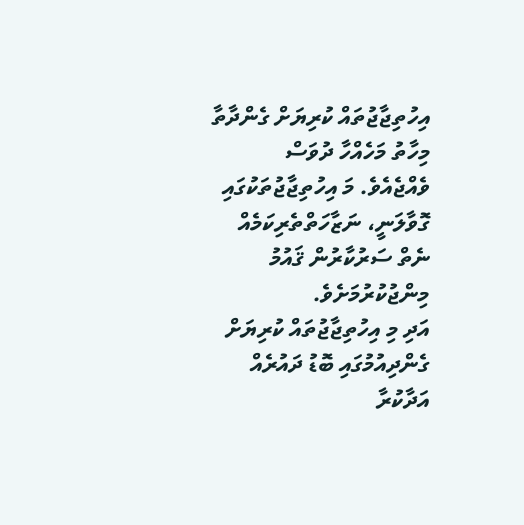އިހުތިޖާޖުތައް ކުރިޔަށް ގެންދާތާ މިހާތު މަހެއްހާ ދުވަސް ވެއްޖެއެވެ. މަ އިހުތިޖާޖުތަކުގައި ގޮވާލަނީ، ނަޒާހަތްތެރިކަމެއް ނެތް ސަރުކާރުން ޤައުމު މިންޖުކުރުމަށެވެ.
އަދި މި އިހުތިޖާޖުތައް ކުރިޔަށް ގެންދިއުމުގައި ބޮޑު ދައުރެއް އަދާކުރާ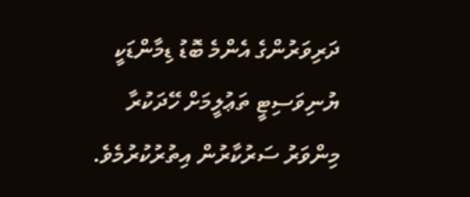ދަރިވަރުންގެ އެންމެ ބޮޑު ޑިމާންޑަކީ ޔުނިވަސިޓީ ތަޢުލީމަށް ހޭދަކުރާ މިންވަރު ސަރުކާރުން އިތުރުކުރުމެވެ.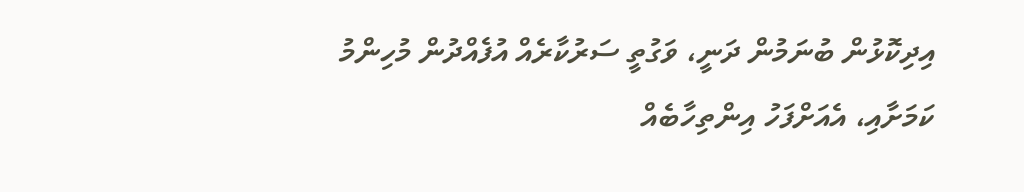އިދިކޮޅުން ބުނަމުން ދަނީ، ވަގުތީ ސަރުކާރެއް އުފެއްދުން މުހިންމު ކަމަށާއި، އެއަށްފަހު އިންތިހާބެއް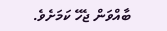ބާއްވަން ޖެހޭ ކަމަށެވެ.